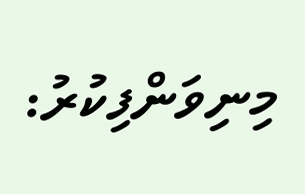މިނިވަންފިކުރު: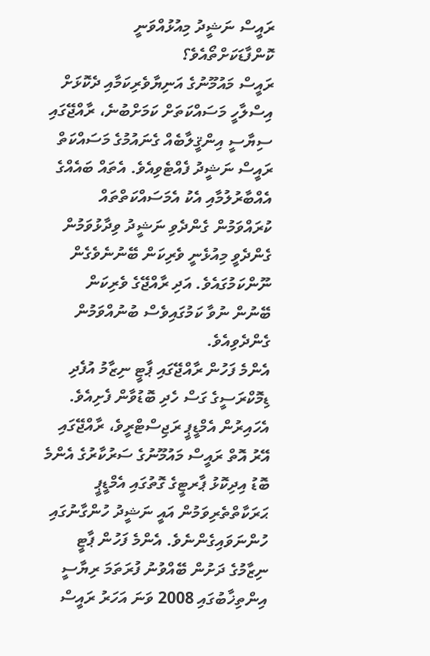ރައީސް ނަޝީދު މިއުޅުއްވަނީ ކޮންފާޑަކަށްތޯއެވެ؟
ރައީސް މައުމޫނުގެ އަނިޔާވެރިކަމާއި ދެކޮޅަށް އިސްލާހީ މަސައްކަތަށް ކަމަށްބުނެ، ރާއްޖޭގައި ސިޔާސީ އިންޤީލާބެއް ގެނައުމުގެ މަސައްކަތް ރައީސް ނަޝީދު ފެއްޓެވިއެވެ. އެތައް ބައެއްގެ އެއްބާރުލުމާއި އެކު އެމަސައްކަތްތައް ކުރައްވަމުން ގެންދެވި ނަޝީދު ވިދާޅުވަމުން ގެންދެވީ މިއުޅެނީ ވެރިކަން ބޭނުނެވެގެން ނޫންކަމުގައެވެ. އަދި ރާއްޖޭގެ ވެރިކަން ބޭނުން ނުވާ ކަމުގައިވެސް ބުނުއްވަމުން ގެންދެވިއެވެ.
އެންމެ ފަހުން ރާއްޖޭގައި ޕާޓީ ނިޒާމު އުފެދި ޑިމޮކްރަސީގެ ގަސް ހެދި ބޮޑުވާން ފެށިއެވެ. އެހައިރުން އެމްޑީޕީ ރަޖިސްޓްރީވެ، ރާއްޖޭގައި އޭރު އޮތް ރައީސް މައުމޫނުގެ ސަރުކާރުގެ އެންމެ ބޮޑު އިދިކޮޅު ޕާރޓީގެ ގޮތުގައި އެމްޑީޕީ ޙަރަކާތްތެރިވަމުން އައީ ނަޝީދު ހުންގާނުގައި ހުންނަވައިގެންނެވެ. އެންމެ ފަހުން ޕާޓީ ނިޒާމުގެ ދަށުން ބޭއްވުނު ފުރަތަމަ ރިޔާސީ އިންތިޚާބުގައި 2008 ވަނަ އަހަރު ރައީސް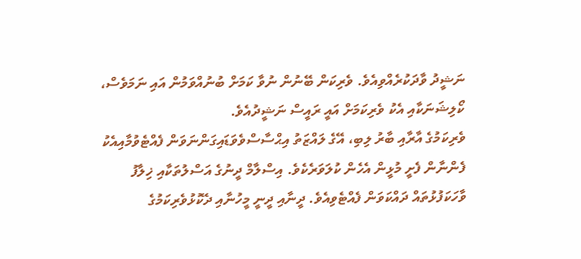ނަޝީދު ވާދަކުރެއްވިއެވެ. ވެރިކަން ބޭނުން ނުވާ ކަމަށް ބުނުއްވަމުން އައި ނަމަވެސް، ކޯލިޝަނަކާއި އެކު ވެރިކަމަށް އައީ ރައީސް ނަޝީދުއެވެ.
ވެރިކަމުގެ އާރާއި ބާރު ލިބި، އޭގެ ލައްޒަތު އިޙްސާސްވެވަޑައިގަންނަވަން ފެއްޓެވުމާއިއެކު ފެންނާން ފެށީ މުޅީން އެހެން ކުލަވަރެކެވެ. އިސްލާމް ދީނުގެ އަސްލުތަކާއި ޚިލާފު ވާހަކަފުޅުތައް ދައްކަވަން ފެއްޓެވިއެވެ. ދީނާއި ދީނީ މީހުނާއި ދެކޮޅުވެރިކަމުގެ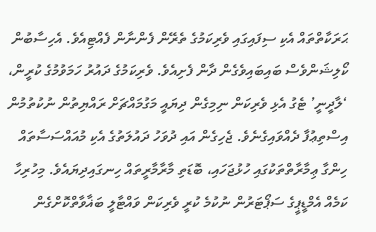ޙަރަކާތްތައް އެކި ސިފައިގައި ވެރިކަމުގެ ތެރޭން ފެންނާން ފެއްޓިއެވެ. އެހިސާބުން ކޯލިޝަންވެސް ބައިބައިވެގެން ދާން ފެށިއެވެ. ވެރިކަމުގެ ދައުރު ހަމަވުމުގެ ކުރީން، ‘ލާދީނީ’ ޓެގު އެޅި ވެރިކަން ނިމިގެން ދިޔައީ މަގުމައްޗަށް ރައްޔިތުން ނުކުތުމުން އިސްތިޢުފާ ދެއްވައިގެނެވެ. ޖެހިގެން އައި ދުވަހު ދައުލަތުގެ އެކި މުއައްސަސާތައް ހިންގާ ޢިމާރާތްތަކުގައި ހުޅުޖަހައި، ބޮޑަތި މާރާމާރީތައް ހިނގައިދިޔައެވެ. މިހުރިހާ ކަމެއް އެމްޑީޕީގެ ސަޕޯޓަރުން ނުކުމެ ކުރީ ވެރިކަން ވައްޓާލީ ބަޣާވާތްކޮށްގެން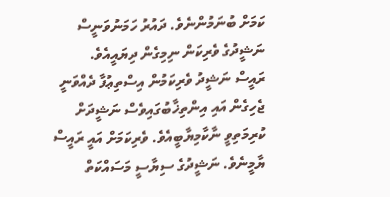ކަމަށް ބުނަމުންނެވެ. ދައުރު ހަމަނުވަނީސް ނަޝީދުގެ ވެރިކަން ނިމިގެން ދިޔައީއެވެ.
ރައީސް ނަޝީދު ވެރިކަމުން އިސްތިޢުފާ ދެއްވަނީ
ޖެހިގެން އައި އިންތިޚާބުގައިވެސް ނަޝީދަށް ކުރިމަތިވީ ނާކާމިޔާބީއެވެ. ވެރިކަމަށް އައީ ރައީސް ޔާމީނެވެ. ނަޝީދުގެ ސިޔާސީ މަސައްކަތް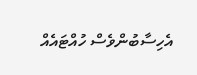އެހިސާބުންވެސް ހުއްޓައެއް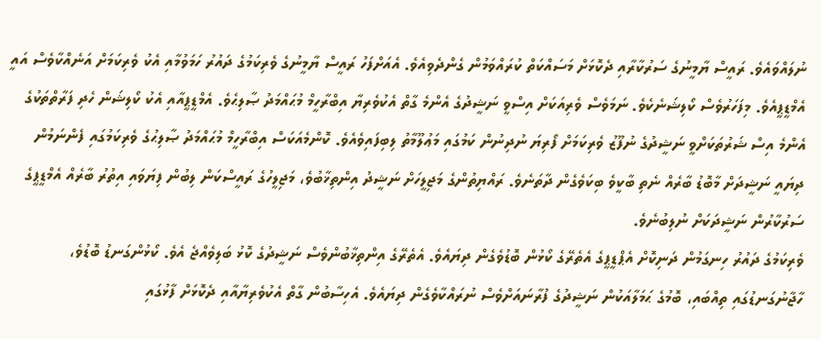ނުލައްވައެވެ. ރައީސް ޔާމީނުގެ ސަރުކާރާއި ދެކޮޅަށް މަސައްކަތް ކުރައްވަމުން ގެންދެވިއެވެ. އެއަށްފަހު ރައީސް ޔާމީނުގެ ވެރިކަމުގެ ދައުރު ހަމަވުމާއި އެކު ވެރިކަމަށް އަނެއްކާވެސް އައީ އެމްޑީޕީއެވެ. މިފަހަރުވެސް ކޯލިޝަނެކެވެ. ނަމަވެސް ވެރިއަކަށް އިސްވީ ނަޝީދުގެ އެންމެ ގާތް އެކުވެރިޔާ އިބްރާހީމް މުޙައްމަދު ޞާލިޙެވެ. އެމްޑީޕީއާއި އެކު ކޯލިޝަން ހެދި ފަރާތްތަކުގެ އެންމެ އިސް ޝަރުތަކަށްވީ ނަޝީދުގެ ނުފޫޒު ވެރިކަމަށް ފޯރިޔަ ނުދިނުން ކަމުގައި މަޢުލޫމާތު ލިބިފައިވެއެވެ. ކޮންމެއަކަސް އިބްރާހީމް މުޙައްމަދު ޞާލިޙުގެ ވެރިކަމުގައި ފެންނަމުން ދިޔައީ ނަޝީދަށް މާބޮޑު ބާރެއް ނެތި ބާކީވެ ބިކަވެގެން ދާތަނެވެ. ރައްޔިތުންގެ މަޖިލީހަށް ނަޝީދު އިންތިޚާބުވެ، މަޖިލީހުގެ ރައީސްކަން ލިބުން ފިޔަވައި އިތުރު ބާރެއް އެމްޑީޕީގެ ސަރުކާރުން ނަޝީދަކަށް ނުލިބުނެވެ.
ވެރިކަމުގެ ދައުރު ހިނގަމުން ދަނިކޮށް އެޕްޑީޕީގެ އެތެރޭގެ ކޯޅުން ބޮޑުވެގެން ދިޔައެވެ. އެތެރޭގެ އިންތިޚާބުންވެސް ނަޝީދުގެ ކޮޅު ބަލިވެއްޖެ އެވެ. ކޯޅުންގަނޑު ބޮޑުވެ، ހާޖާނުގަނޑުގައި ތިއްބައި، ބޮމުގެ ޙަމަލާއަކުން ނަޝީދުގެ ފުރާނައަށްވެސް ނުރައްކާވެގެން ދިޔައެވެ. އެހިސާބުން ގާތް އެކުވެރިޔާއާއި ދެކޮޅަށް ފާޅުގައި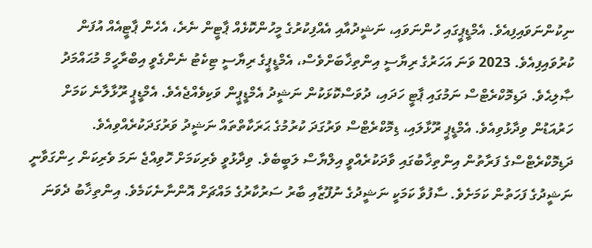ނިކުންނަވައިފިއެވެ. އެމްޑީޕީގައި ހުންނަވައި، ނަޝީދުއާއި އެއްފިކުރުގެ މީހުންކޮޅެއް ޕާޓީން ނެރެ، އެހެން ޕާޓީއެއް އުފަން ކުރުވައިފިއެވެ. 2023 ވަނަ އަހަރުގެ ރިޔާސީ އިންތިޚާބަށްވެސް، އެމްޑީޕީގެ ރިޔާސީ ޓިކެޓު ނެންގެވީ އިބްރާހީމް މުޙައްމަދު ޞާލިޙެވެ. ދަޑިމޮކްރެޓްސް ނަމުގައި ޕާޓީ ހަދައި، ދުވަސްކޮޅަކުން ނަޝީދު އެމްޑީޕީން ވަކިވެއްޖެއެވެ. އެމްޑީޕީ ރޫޅާލާނެ ކަމަށް ހަރުއަޑުން ވިދާޅުވިއެވެ. އެމްޑީޕީ ރޫޅާލައި، ޑިމޮކްރެޓްސް ވަރުގަދަ ކުރުމުގެ ޙަރަކާތްތައް ނަޝީދު ވަރުގަދަކުރެއްވިއެވެ.
ދަޑިމޮކްރެޓްސްގެ ފަރާތުން އިންތިޚާބުގައި ވާދަކުރެއްވީ އިލްޔާސް ލަބީބެވެ. ވިދާޅުވީ ވެރިކަމަށް ހޮވިއްޖެ ނަމަ ވެރިކަން ހިންގަވާނީ ނަޝީދުގެ ފަހަތުން ކަމަށެވެ. ސާފުވާ ކަމަކީ ނަޝީދުގެ ނުފޫޒާއި ބާރު ސަރުކާރުގެ މައްޗަށް އޮންނާނެކަމެވެ. އިންތިޚާބު ދެވަނަ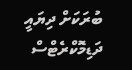ބުރަކަށް ދިޔައީ ދަޑިމޮކްރެޓްސް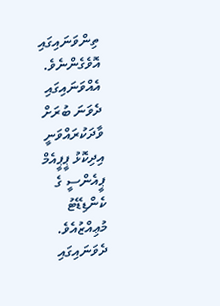ތިންވަނައިގައި އޮވެގެންނެވެ. އެއްވަނައިގައި ދެވަނަ ބުރަށް ވާދަކުރައްވަނީ އިދިކޮޅު ޕީޕީއެމް ޕީއެންސީ ގެ ކެންޑިޑޭޓު މުޢިއްޒުއެވެ. ދެވަނައިގައި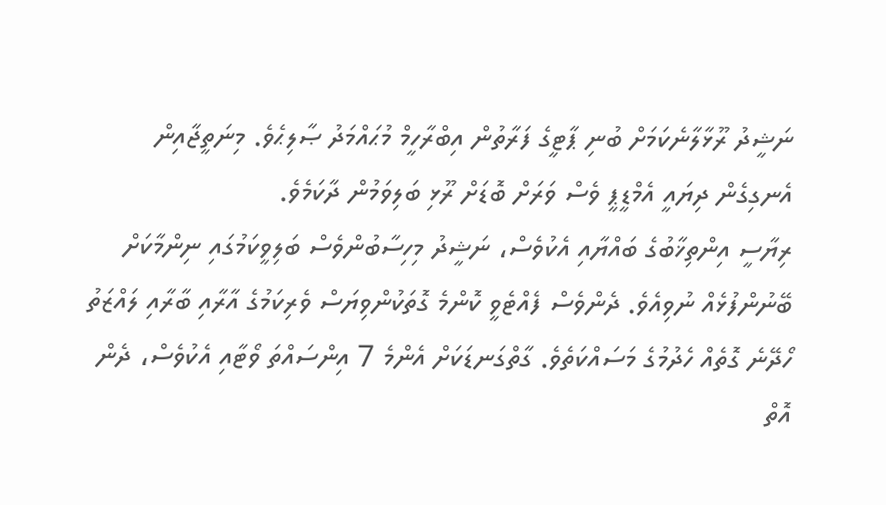ނަޝީދު ރޫޅާލާނެކަމަށް ބުނި ޕާޓީގެ ފަރާތުން އިބްރާހީމް މުޙައްމަދު ޞާލިޙެވެ. މިނަތީޖާއިން އެނގިގެން ދިޔައީ އެމްޑީޕީ ވެސް ވަރަށް ބޮޑަށް ރޫޅި ބަލިވަމުން ދާކަމެވެ.
ރިޔާސީ އިންތިޚާބުގެ ބައްޔާއި އެކުވެސް، ނަޝީދު މިހިސާބުންވެސް ބަލިވީކަމުގައި ނިންމާކަށް ބޭނުންފުޅެއް ނުވިއެވެ. ދެންވެސް ފެއްޓެވީ ކޮންމެ ގޮތަކުންވިޔަސް ވެރިކަމުގެ އާރާއި ބާރާއި ލައްޒަތު ހޯދޭނެ ގޮތެއް ހެދުމުގެ މަސައްކަތެވެ. ގާތްގަނޑަކަށް އެންމެ 7 އިންސައްތަ ވޯޓާއި އެކުވެސް، ދެން އޮތް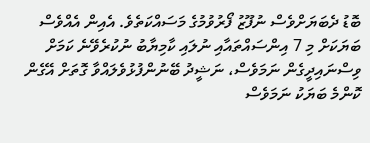ބޮޑު ދެބަޔަށްވެސް ނުފޫޒު ފޯރުވުމުގެ މަސައްކަތެވެ. އެއިން އެއްވެސް ބަޔަކަށް މި 7 އިންސައްތައާއި ނުލައި ކާމިޔާބު ނުކުރެވޭނެ ކަމަށް ވިސްނައިދީގެން ނަމަވެސް، ނަޝީދު ބޭނުންފުޅުވެލައްވާ ގޮތަށް އޭގެން ކޮންމެ ބަޔަކު ނަމަވެސް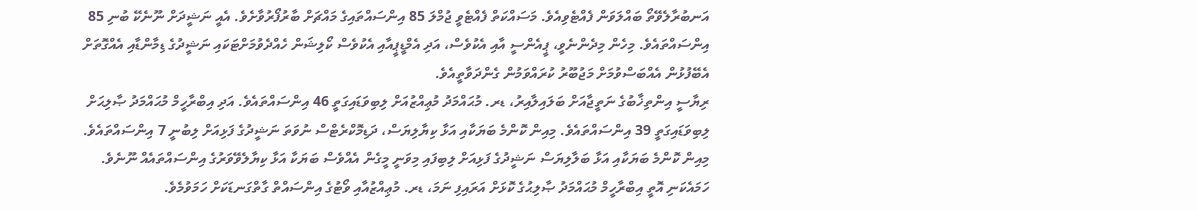އަނބުރާލެވޭތޯ ބައްލަވަން ފެއްޓެވިއެވެ. މަސައްކަތް ފެއްޓެވީ ޖުމްލަ 85 އިންސައްތައިގެ މައްޗަށް ބާރުފޯރުވާށެވެ. އެއީ ނަޝީދަށް ނޫނެކޭ ބުނި 85 އިންސައްތައެވެ. މިހެން މިދެންނެވީ، ޕީއެންސީ އާއި އެކުވެސް، އަދި އެމްޑީޕީއާއި އެކުވެސް ކޯލިޝަން ހެއްދެވުމަށްޓަކައި ނަޝީދުގެ ޑިމާންޑާއި އެއްގޮތަށް އެބޭފުޅުން އެއްބަސްވުމަށް މަޖުބޫރު ކުރައްވަމުން ގެންދަވާތީއެވެ.
ރިޔާސީ އިންތިޚާބުގެ ނަތީޖާއަށް ބަލައިލާއިރު، ޑރ. މުޙައްމަދު މުޢިއްޒުއަށް ލިބިވަޑައިގަތީ 46 އިންސައްތައެވެ. އަދި އިބްރާހީމް މުޙައްމަދު ޞާލިޙަށް ލިބިވަޑައިގަތީ 39 އިންސައްތައެވެ. މިއިން ކޮންމެ ބަޔަކާއި އަޅާ ކިޔާލިޔަސް، ދަޑިމޮކްރެޓްސް ނުވަތަ ނަޝީދުގެ ފަޅިއަށް ލިބުނީ 7 އިންސައްތައެވެ. މިއިން ކޮންމެ ބަޔަކާއި އަޅާ ބަލާލިޔަސް ނަޝީދުގެ ފަޅިއަށް ލިބިފައި މިވަނީ މީގެން އެއްވެސް ބަޔަކާ އަޅާ ކިޔާލެވޭވަރުގެ އިންސައްތައެއް ނޫނެވެ. ހަމައެކަނި އޮތީ އިބްރާހީމް މުޙައްމަދު ޞާލިޙުގެ ކޮޅަށް އަރައިފި ނަމަ، ޑރ. މުޢިއްޒުއާއި ވޯޓުގެ އިންސައްތް ގާތްގަނޑަކަށް ހަމަވުމެވެ.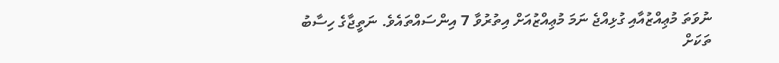ނުވަތަ މުޢިއްޒުއާއި ގުޅިއްޖެ ނަމަ މުޢިއްޒުއަށް އިތުރުވާ 7 އިންސައްތައެވެ. ނަތީޖާގެ ހިސާބު ތަކަށް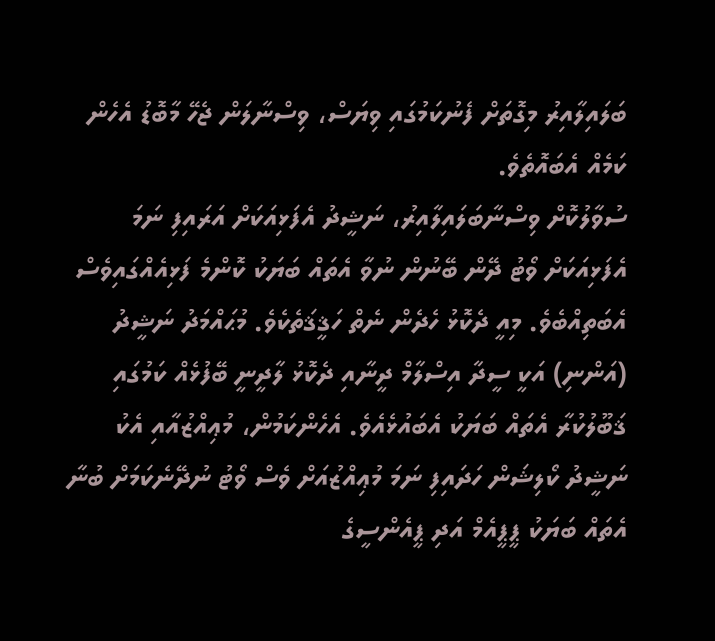ބަލައިލާއިރު މިގޮތަށް ފެނުކަމުގައި ވިޔަސް، ވިސްނާލަން ޖެހޭ މާބޮޑު އެހެން ކަމެއް އެބައޮތެވެ.
ސުވާލުކޮށް ވިސްނާބަލައިލާއިރު، ނަޝީދު އެފަޅިއަކަށް އަރައިފި ނަމަ އެފަޅިއަކަށް ވޯޓު ދޭން ބޭނުން ނުވާ އެތައް ބަޔަކު ކޮންމެ ފަޅިއެއްގައިވެސް އެބަތިއްބެވެ. މިއީ ދެކޮޅު ހެދެން ނެތް ހަޤީޤަތެކެވެ. މުޙައްމަދު ނަޝީދު (އަންނި) އަކީ ސީދާ އިސްލާމް ދީނާއި ދެކޮޅު ލާދީނީ ބޭފުޅެއް ކަމުގައި ޤަބޫލުކުރާ އެތައް ބަޔަކު އެބައުޅެއެވެ. އެހެންކަމުން، މުޢިއްޒުއާއި އެކު ނަޝީދު ކޯލިޝަން ހަދައިފި ނަމަ މުޢިއްޒުއަށް ވެސް ވޯޓު ނުދޭނެކަމަށް ބުނާ އެތައް ބަޔަކު ޕީޕީއެމް އަދި ޕީއެންސީގެ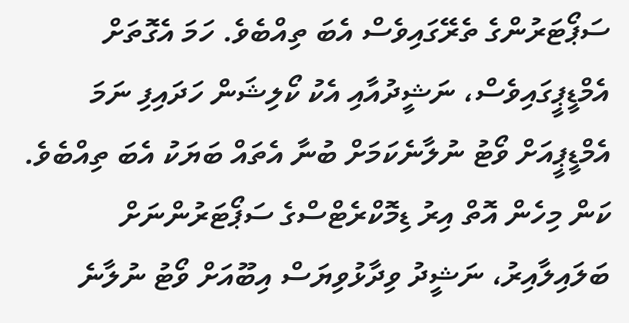ސަޕޯޓަރުންގެ ތެރޭގައިވެސް އެބަ ތިއްބެވެ. ހަމަ އެގޮތަށް އެމްޑީޕީގައިވެސް، ނަޝީދުއާއި އެކު ކޯލިޝަން ހަދައިފި ނަމަ އެމްޑީޕީއަށް ވޯޓު ނުލާނެކަމަށް ބުނާ އެތައް ބަޔަކު އެބަ ތިއްބެވެ.
ކަން މިހެން އޮތް އިރު ޑިމޮކްރެޓްސްގެ ސަޕޯޓަރުންނަށް ބަލައިލާއިރު، ނަޝީދު ވިދާޅުވިޔަސް އިބޫއަށް ވޯޓު ނުލާނެ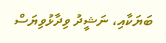ބަޔަކާއި، ނަޝީދު ވިދާޅުވިޔަސް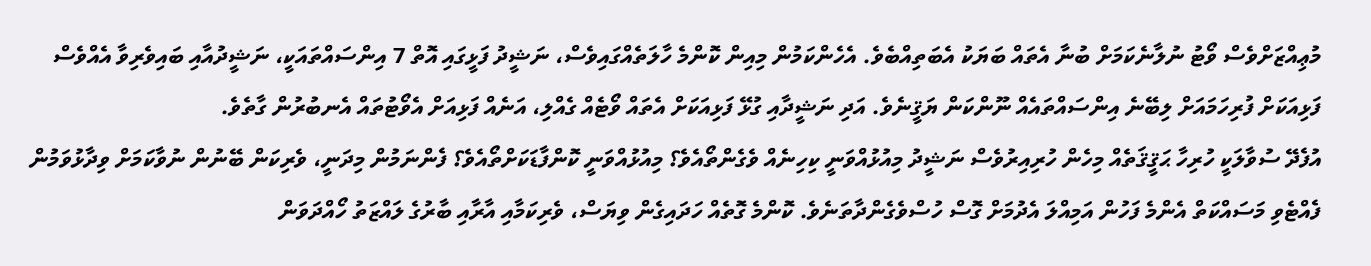މުޢިއްޒަށްވެސް ވޯޓު ނުލާނެކަމަށް ބުނާ އެތައް ބަޔަކު އެބަތިއްބެވެ. އެހެންކަމުން މިއިން ކޮންމެ ހާލަތެއްގައިވެސް، ނަޝީދު ފަޅީގައި އޮތް 7 އިންސައްތައަކީ، ނަޝީދުއާއި ބައިވެރިވާ އެއްވެސް ފަޅިއަކަށް ފުރިހަމައަށް ލިބޭނެ އިންސައްތައެއް ނޫންކަން ޔަޤީނެވެ. އަދި ނަޝީދާއި ގުޅޭ ފަޅިއަކަށް އެތައް ވޯޓެއް ގެއްލި، އަނެއް ފަޅިއަށް އެވޯޓުތައް އެނބުރުން ގާތެވެ.
އުފެދޭ ސުވާލަކީ ހުރިހާ ޙަޤީޤަތެއް މިހެން ހުރިއިރުވެސް ނަޝީދު މިއުޅުއްވަނީ ކިހިނެއް ވެގެންތޯއެވެ؟ މިއުޅުއްވަނީ ކޮންފާޑަކަށްތޯއެވެ؟ ފެންނަމުން މިދަނީ، ވެރިކަން ބޭނުން ނުވާކަމަށް ވިދާޅުވަމުން ފެއްޓެވި މަސައްކަތް އެންމެ ފަހުން އަމިއްލަ އެދުމަށް ގޮސް ހުސްވެގެންދާތަނެވެ. ކޮންމެ ގޮތެއް ހަދައިގެން ވިޔަސް، ވެރިކަމާއި އާރާއި ބާރުގެ ލައްޒަތު ހޯއްދަވަން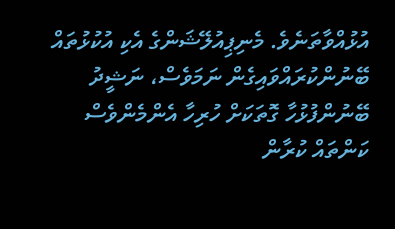އުޅުއްވާތަނެވެ. މެނިޕިއުލޭޝަންގެ އެކި އުކުޅުތައް ބޭނުންކުރައްވައިގެން ނަމަވެސް، ނަޝީދު ބޭނުންފުޅުހާ ގޮތަކަށް ހުރިހާ އެންމެންވެސް ކަންތައް ކުރާން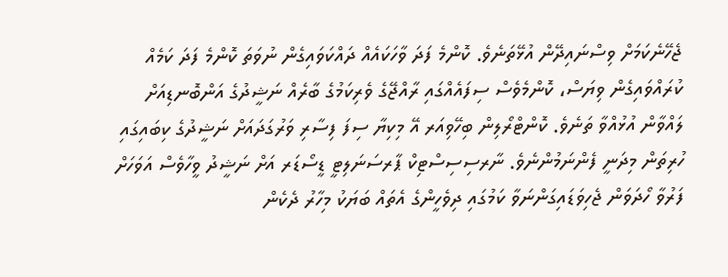ޖެހޭނެކަމަށް ވިސްނައިދޭން އުޅޭތަނެވެ. ކޮންމެ ފަދަ ވާހަކައެއް ދައްކަވައިގެން ނުވަތަ ކޮންމެ ފަދަ ކަމެއް ކުރައްވައިގެން ވިޔަސް، ކޮންމެވެސް ސިފައެއްގައި ރާއްޖޭގެ ވެރިކަމުގެ ބާރެއް ނަޝީދުގެ އަންބޮނޑިއަށް ލައްވާން އުޅުއްވާ ތަނެވެ. ކޮންޓްރޯލިން ބިހޭވިއަރ އޭ މިކިޔާ ސިފަ ފިސާރި ވަރުގަދައަށް ނަޝީދުގެ ކިބައިގައި ހުރިތަން މިދަނީ ފެންނަމުންނެވެ. ނާރސިސިސްޓިކް ޕާރސަނަލިޓީ ޑީސޯޑަރ އަށް ނަޝީދު ވީހާވެސް އަވަހަށް ފަރުވާ ހޯދަވަން ޖެހިވަޑައިގަންނަވާ ކަމުގައި ދިވެހީންގެ އެތައް ބަޔަކު މިހާރު ދެކެން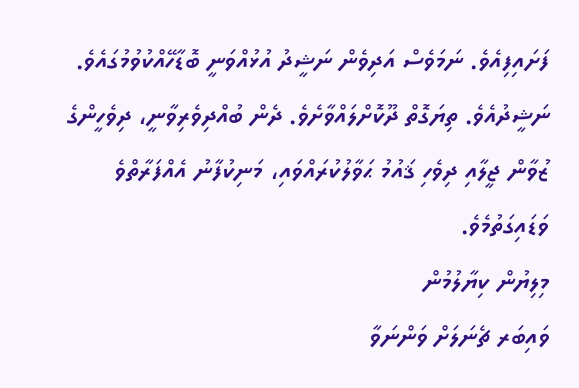ފަށައިފިއެވެ. ނަމަވެސް އަދިވެން ނަޝީދު އުޅުއްވަނީ ބޮޑާހޭއްކުވުމުގައެވެ. ނަޝީދުއެވެ. ތިޔަގޮތް ދޫކޮށްލައްވާށެވެ. ދެން ބުއްދިވެރިވާނީ، ދިވެހީންގެ ޒުވާން ޖީލާއި ދިވެހި ޤައުމު ޙަވާލުކުރައްވައި، މަނިކުފާނު އެއްފަރާތްވެ ވަޑައިގަތުމެވެ.
މިލިޔުން ކިޔާލުމުން
ވައިބަރ ޗެނަލަށް ވަންނަވާ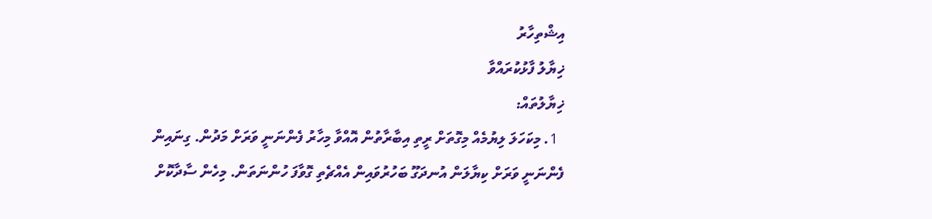އިޝްތިހާރު
ޚިޔާލު ފާޅުކުރައްވާ
ޚިޔާލުތައް:
  1. މިކަހަލަ ލިޔުމެއް މިގޮތަށް ރީތި އިބާރާތުން އޮއްވާ މިހާރު ފެންނަނީ ވަރަށް މަދުން. ގިނައިން ފެންނަނީ ވަރަށް ކިޔާލަން އުނދަގޫ ބަހުރުވައިން އެއްޗެތި ގޮވާފަ ހުންނަތަން. މިހެން ސާދާކޮށް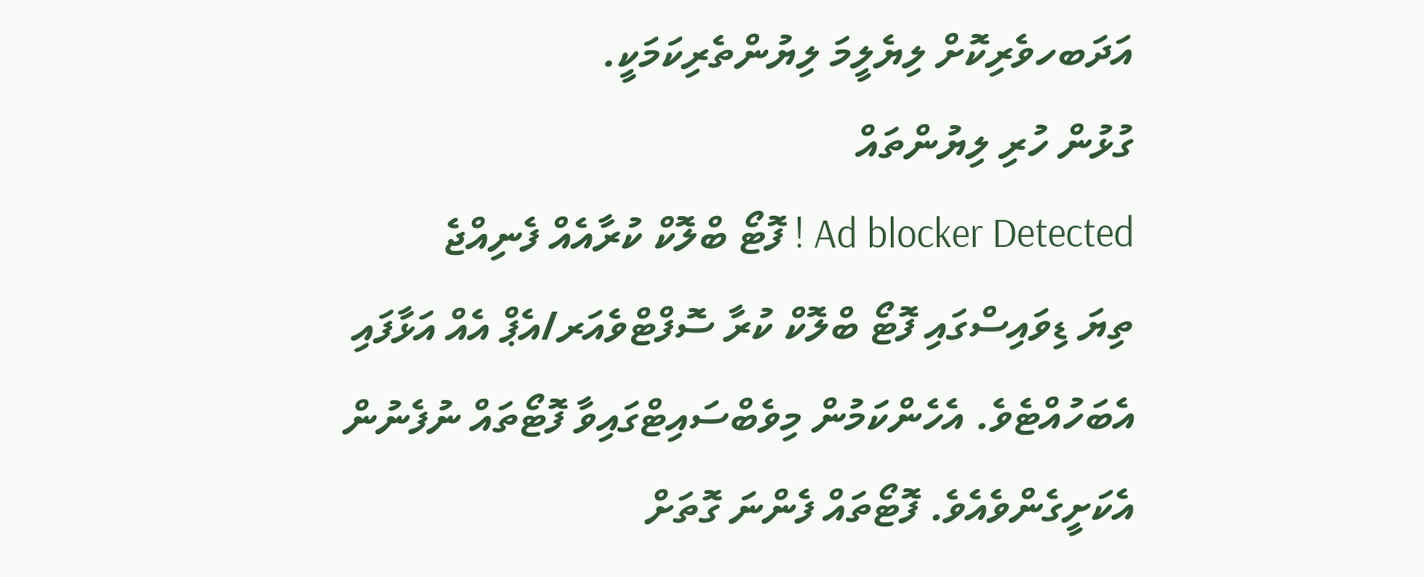އަދަބހވެރިކޮށް ލިޔެލީމަ ލިޔުންތެރިކަމަކީ.
ގުޅުން ހުރި ލިޔުންތައް
Ad blocker Detected ! ފޮޓޯ ބްލޮކް ކުރާއެއް ފެނިއްޖެ
ތިޔަ ޑިވައިސްގައި ފޮޓޯ ބްލޮކް ކުރާ ސޮފްޓްވެއަރ/އެޕް އެއް އަޅާފައި އެބަހުއްޓެވެ. އެހެންކަމުން މިވެބްސައިޓްގައިވާ ފޮޓޯތައް ނުފެނުން އެކަށީގެންވެއެވެ. ފޮޓޯތައް ފެންނަ ގޮތަށް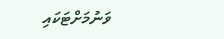ވަނުމަށްޓަކައި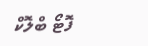ފޮޓޯ ބްލޮކް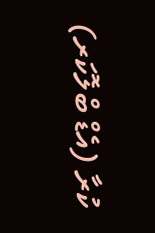ކުރާ (އެޑް ބްލޮކަރ)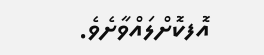އޮފކޮށްލައްވާށެވެ.